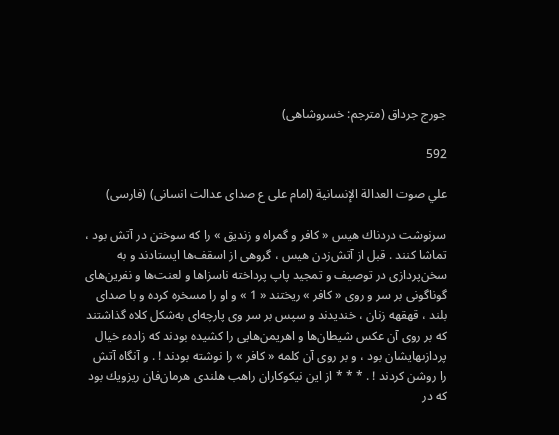جورج جرداق (مترجم: خسروشاهى)

592

علي صوت العدالة الإنسانية (امام على ع صداى عدالت انسانى) (فارسى)

سرنوشت دردناك هيس « كافر و گمراه و زنديق » را كه سوختن در آتش بود ، تماشا كنند . قبل از آتش‌زدن هيس ، گروهى از اسقف‌ها ايستادند و به سخن‌پردازى در توصيف و تمجيد پاپ پرداخته ناسزاها و لعنت‌ها و نفرين‌هاى گوناگونى بر سر و روى « كافر » ريختند « 1 » و او را مسخره كرده و با صداى بلند ، قهقهه زنان ، خنديدند و سپس بر سر وى پارچه‌اى به‌شكل كلاه گذاشتند كه بر روى آن عكس شيطان‌ها و اهريمن‌هايى را كشيده بودند كه زادهء خيال پردازىهايشان بود ، و بر روى آن كلمه « كافر » را نوشته بودند ! . و آنگاه آتش را روشن كردند ! . * * * از اين نيكوكاران راهب هلندى هرمان‌فان ريزويك بود كه در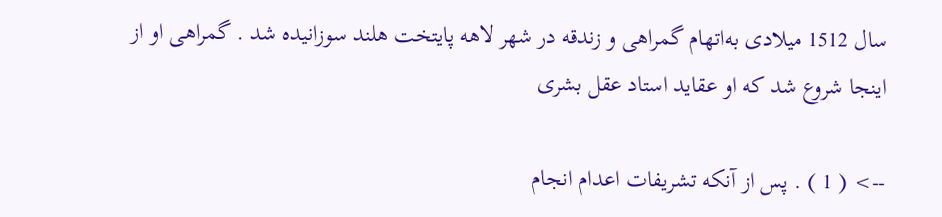سال 1512 ميلادى به‌اتهام گمراهى و زندقه در شهر لاهه پايتخت هلند سوزانيده شد . گمراهى او از اينجا شروع شد كه او عقايد استاد عقل بشرى

--> ( 1 ) . پس از آنكه تشريفات اعدام انجام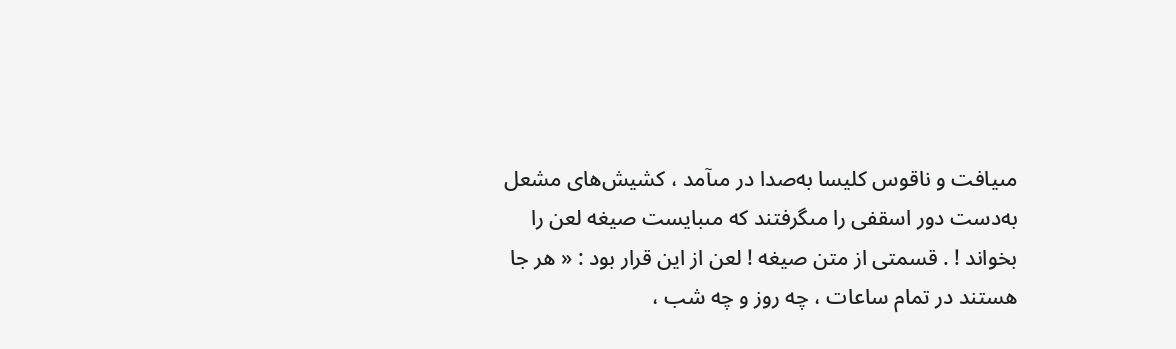مىيافت و ناقوس كليسا به‌صدا در مىآمد ، كشيش‌هاى مشعل به‌دست دور اسقفى را مىگرفتند كه مىبايست صيغه لعن را بخواند ! . قسمتى از متن صيغه ! لعن از اين قرار بود : « هر جا هستند در تمام ساعات ، چه روز و چه شب ،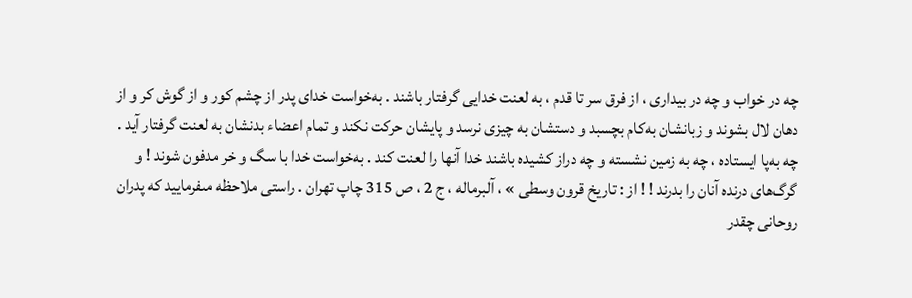چه در خواب و چه در بيدارى ، از فرق سر تا قدم ، به لعنت خدايى گرفتار باشند . به‌خواست خداى پدر از چشم كور و از گوش كر و از دهان لال بشوند و زبانشان به‌كام بچسبد و دستشان به چيزى نرسد و پايشان حركت نكند و تمام اعضاء بدنشان به لعنت گرفتار آيد . چه به‌پا ايستاده ، چه به زمين نشسته و چه دراز كشيده باشند خدا آنها را لعنت كند . به‌خواست خدا با سگ و خر مدفون شوند ! و گرگ‌هاى درنده آنان را بدرند ! ! از : تاريخ قرون وسطى » ، آلبرماله ، ج 2 ، ص 315 چاپ تهران . راستى ملاحظه مىفرماييد كه پدران روحانى چقدر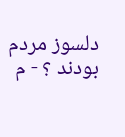دلسوز مردم بودند ؟ - م